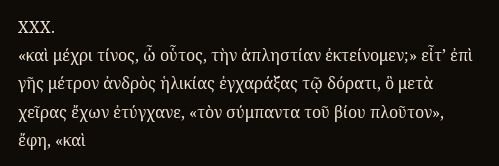XXX.
«καὶ μέχρι τίνος, ὦ οὗτος, τὴν ἀπληστίαν ἐκτείνομεν;» εἶτ’ ἐπὶ γῆς μέτρον ἀνδρὸς ἡλικίας ἐγχαράξας τῷ δόρατι, ὃ μετὰ χεῖρας ἔχων ἐτύγχανε, «τὸν σύμπαντα τοῦ βίου πλοῦτον», ἔφη, «καὶ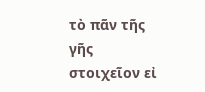τὸ πᾶν τῆς γῆς στοιχεῖον εἰ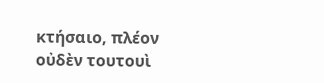κτήσαιο, πλέον οὐδὲν τουτουὶ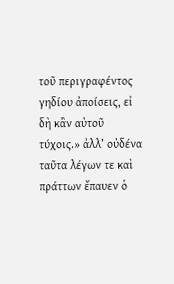τοῦ περιγραφέντος γηδίου ἀποίσεις, εἰ δὴ κἂν αὐτοῦ τύχοις.» ἀλλ’ οὐδένα ταῦτα λέγων τε καὶ πράττων ἔπαυεν ὁ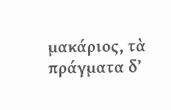μακάριος, τὰ πράγματα δ’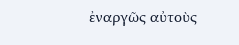ἐναργῶς αὐτοὺς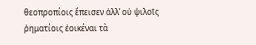θεοπροπίοις ἔπεισεν ἀλλ’ οὐ ψιλοῖς ῥηματίοις ἐοικέναι τὰ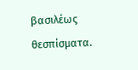βασιλέως θεσπίσματα.